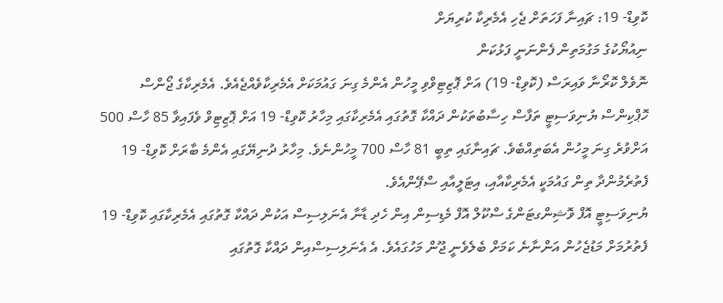ކޮވިޑް- 19: ޗައިނާ ފަހަތަށް ޖެހި އެމެރިކާ ކުރިޔަށް
ނިއުޔޯކުގެ މަގުމަތިން ފެންނަނީ ފަޅުކަން
ނޮވެލް ކޮރޯނާ ވައިރަސް (ކޮވިޑް- 19) އަށް ޕޮޒިޓިވްވި މީހުން އެންމެ ގިނަ ގައުމަކަށް އެމެރިކާވެއްޖެއެވެ. އެމެރިކާގެ ޖޯންސް ހޮޕްކިންސް ޔުނިވަސިޓީ ތަފާސް ހިސާބުތަކުން ދައްކާ ގޮތުގައި އެމެރިކާގައި މިހާރު ކޮވިޑް- 19 އަށް ޕޮޒިޓިވް ވެފައިވާ 85 ހާސް 500 އަށްވުރެ ގިނަ މީހުން އެބަތިއްބެވެ. ޗައިނާގައި ތިބީ 81 ހާސް 700 މީހުންނެވެ. މިހާރު ދުނިޔޭގައި އެންމެ ބާރަށް ކޮވިޑް- 19 ފެތުރެމުންދާ ތިން ގައުމަކީ އެމެރިކާއާއި، އިޓަލީއާއި ސްޕޭންއެވެ.
ޔުނިވަސިޓީ އޮފް ވޮޝިންގޓަންގެ ސްކޫލް އޮފް މެޑިސިން އިން ހެދި ޑާނާ އެނަލިސިސް އަކުން ދައްކާ ގޮތުގައި އެމެރިކާގައި ކޮވިޑް- 19 ފެތުރުމަށް މަޑުޖެހުން އަންނާނެ ކަމަށް ބެލެވެނީ ޖޫން މަހުގައެވެ. އެ އެނަލިސިސްއިން ދައްކާ ގޮތުގައި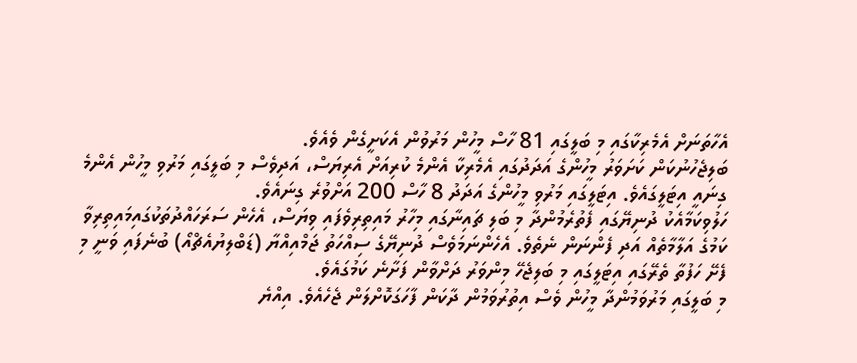އެހާތަނަށް އެމެރިކާގައި މި ބަލީގައި 81 ހާސް މީހުން މަރުވުން އެކަށީގެން ވެއެވެ.
ބަލިޖެހުނުކަން ކަށަވަރު މީހުންގެ އަދަދުގައި އެމެރިކާ އެންމެ ކުރިއަށް އެރިޔަސް، އަދިވެސް މި ބަލީގައި މަރުވި މީހުން އެންމެ ގިނައީ އިޓަލީގައެވެ. އިޓަލީގައި މަރުވި މީހުންގެ އަދަދު 8 ހާސް 200 އަށްވުރެ ގިނައެވެ.
ހަލުވިކަމާއެކު ދުނިޔޭގައި ފެތުރެމުންދާ މި ބަލި ޗައިނާގައި މިހާރު މައިތިރިވެފައި ވިޔަސް، އެހެން ސަރަހައްދުތަކުގައިމައިތިރިވާ ކަމުގެ އަލާމާތެއް އަދި ފެންނަން ނެތެވެ. އެހެންނަމަވެސް ދުނިޔޭގެ ސިއްހަތު ޖަމްއިއްޔާ (ޑަބްލިޔުއެޗްއޯ) ބުނެފައި ވަނީ މި ފެށޭ ހަފުތާ ތެރޭގައި އިޓަލީގައި މި ބަލިޖެހޭ މިންވަރު ދަށްވާން ފަށާނެ ކަމުގައެވެ.
މި ބަލީގައި މަރުވަމުންދާ މީހުން ވެސް އިތުރުވަމުން ދާކަން ފާހަގަކޮށްލަން ޖެހެއެވެ. އިއްޔެ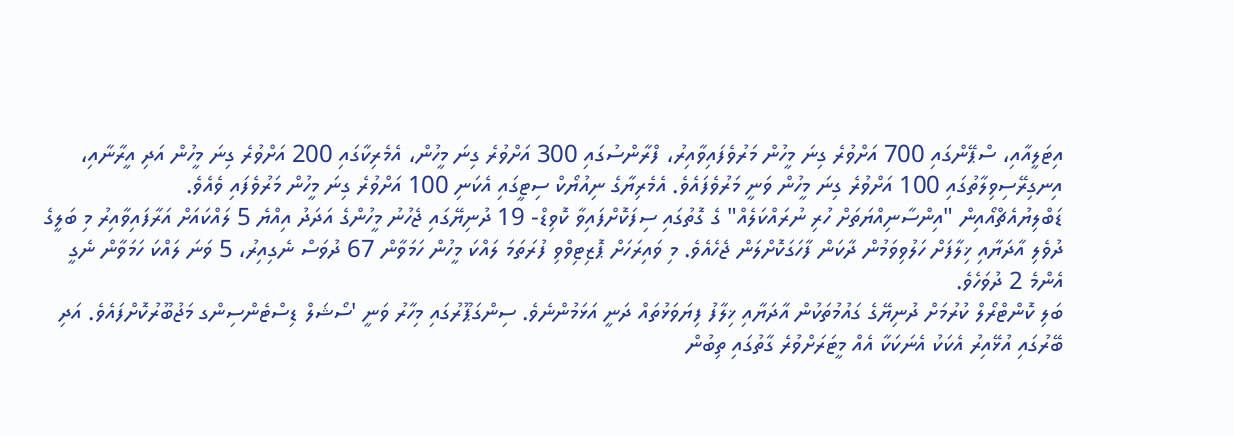އިޓަލީއާއި، ސްޕޭންގައި 700 އަށްވުރެ ގިނަ މީހުން މަރުވެފައިވާއިރު، ފްރާންސުގައި 300 އަށްވުރެ ގިނަ މީހުން، އެމެރިކާގައި 200 އަށްވުރެ ގިނަ މީހުން އަދި އީރާނާއި، އިނގިރޭސިވިލާތުގައި 100 އަށްވުރެ ގިނަ މީހުން ވަނީ މަރުވެފައެވެ. އެމެރިޔާގެ ނިއުޔޯކް ސިޓީގައި އެކަނި 100 އަށްވުރެ ގިނަ މީހުން މަރުވެފައި ވެއެވެ.
ޑަބްލިޔުއެޗްއޯއިން "އިންސާނިއްޔަތަށް ހުރި ނުރައްކަލެއް" ގެ ގޮތުގައި ސިފަކޮށްފައިވާ ކޮވިޑް- 19 ދުނިޔޭގައި ޖެހުނު މީހުންގެ އަދަދު އިއްޔެ 5 ލައްކައަށް އަރާފައިވާއިރު މި ބަލީގެ ދުވެލި އާދަޔާއި ޚިލާފަށް ހަލުވިވަމުން ދާކަން ފާހަގަކޮށްލަން ޖެހެއެވެ. މި ވައިރަހަށް ޕޮޒިޓިވްވި ފުރަތަމަ ލައްކަ މީހުން ހަމަވާން 67 ދުވަސް ނެގިއިރު، 5 ވަނަ ލައްކަ ހަމަވާން ނެގީ އެންމެ 2 ދުވަހެވެ.
ބަލި ކޮންޓްރޯލް ކުރުމަށް ދުނިޔޭގެ ގައުމުތަކުން އާދަޔާއި ޚިލާފު ފިޔަވަޅުތައް ދަނީ އަޅަމުންނެވެ. ސިންގަޕޫރުގައި މިހާރު ވަނީ 'ސޯޝަލް ޑިސްޓެންސިންގ މަޖުބޫރުކޮށްފައެވެ. އަދި ބޭރުގައި އުޅޭއިރު އެކަކު އެނަކަކާ އެއް މީޓަރަށްވުރެ ގާތުގައި ތިބުން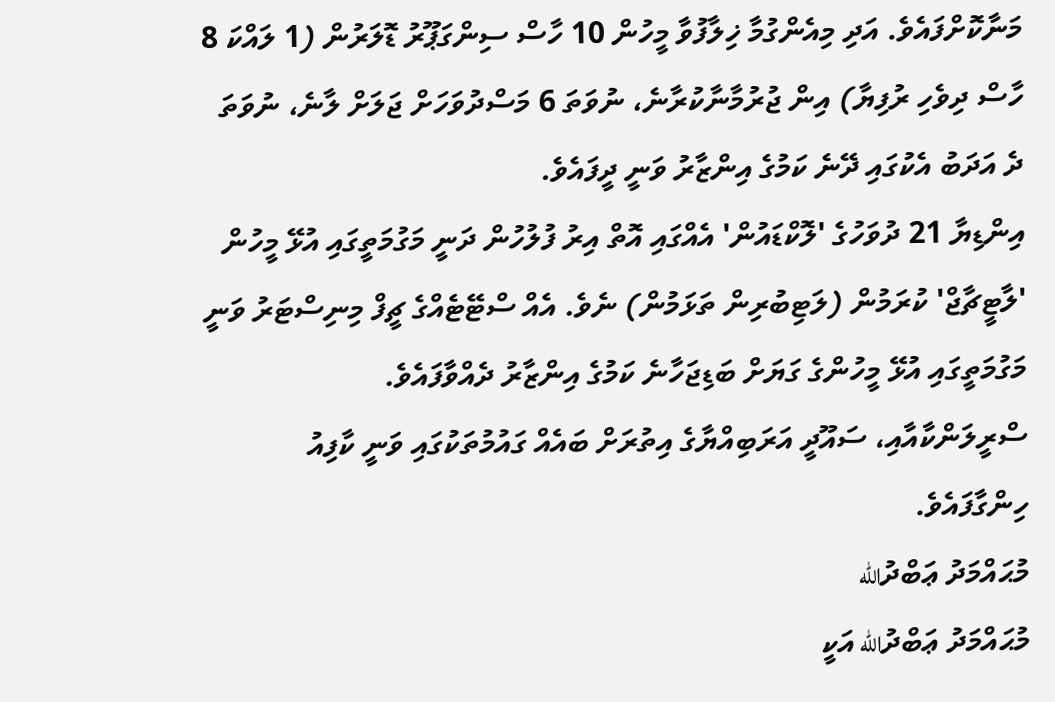މަނާކޮށްފައެވެ. އަދި މިއެންގުމާ ޚިލާފުވާ މީހުން 10 ހާސް ސިންގަޕޫރު ޑޮލަރުން (1 ލައްކަ 8 ހާސް ދިވެހި ރުފިޔާ) އިން ޖުރުމާނާކުރާނެ، ނުވަތަ 6 މަސްދުވަހަށް ޖަލަށް ލާނެ، ނުވަތަ ދެ އަދަބު އެކުގައި ދޭނެ ކަމުގެ އިންޒާރު ވަނީ ދީފައެވެ.
އިންޑިޔާ 21 ދުވަހުގެ 'ލޮކްޑައުން' އެއްގައި އޮތް އިރު ފުލުހުން ދަނީ މަގުމަތީގައި އުޅޭ މީހުން 'ލާޓީޗާޖް' ކުރަމުން (ލަޓިބުރިން ތަޅަމުން) ނެވެ. އެއް ސްޓޭޓެއްގެ ޗީފް މިނިސްޓަރު ވަނީ މަގުމަތީގައި އުޅޭ މީހުންގެ ގަޔަށް ބަޑިޖަހާނެ ކަމުގެ އިންޒާރު ދެއްވާފައެވެ.
ސްރީލަންކާއާއި، ސައޫދީ އަރަބިއްޔާގެ އިތުރަށް ބައެއް ގައުމުތަކުގައި ވަނީ ކާފިއު ހިންގާފައެވެ.
މުޙައްމަދު ޢަބްދުالله
މުޙައްމަދު ޢަބްދުالله އަކީ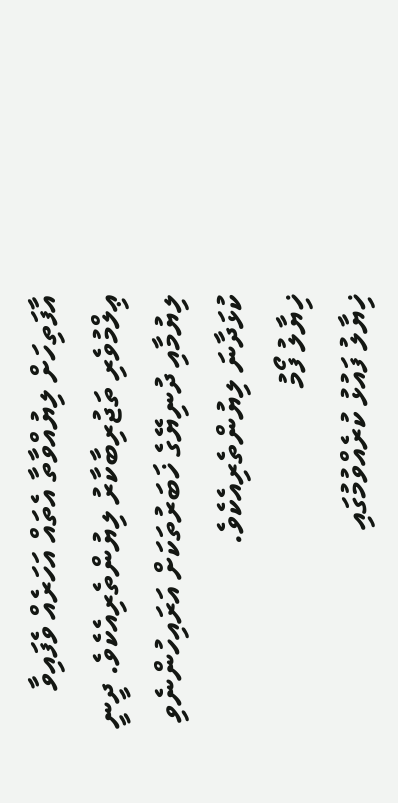އާފަތިހަށް ލިޔުއްވާތާ އެތައް އަހަރެއް ވެފައިވާ ޢިލްމުވެރި ތަޖުރިބާކާރު ލިޔުންތެރިއެކެވެ. ދީނީ ލިޔުމާއި ދުނިޔޭގެ ޚަބަރުތަކަށް އަރައިހުންނެވި ކުޅަދާނަ ލިޔުންތެރިއެކެވެ.
ޚިޔާލު ފޯމު
ޚިޔާލު ފައުޅު ކުރެއްވުމުގައި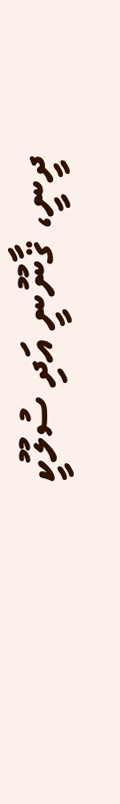ދީނީ، ޤާނޫނީ އަދި ސުލޫކީ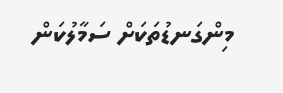މިންގަނޑުތަކަށް ސަމާލުކަން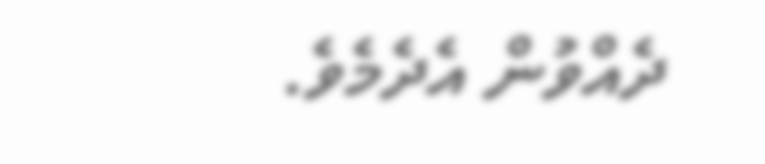ދެއްވުން އެދެމެވެ.